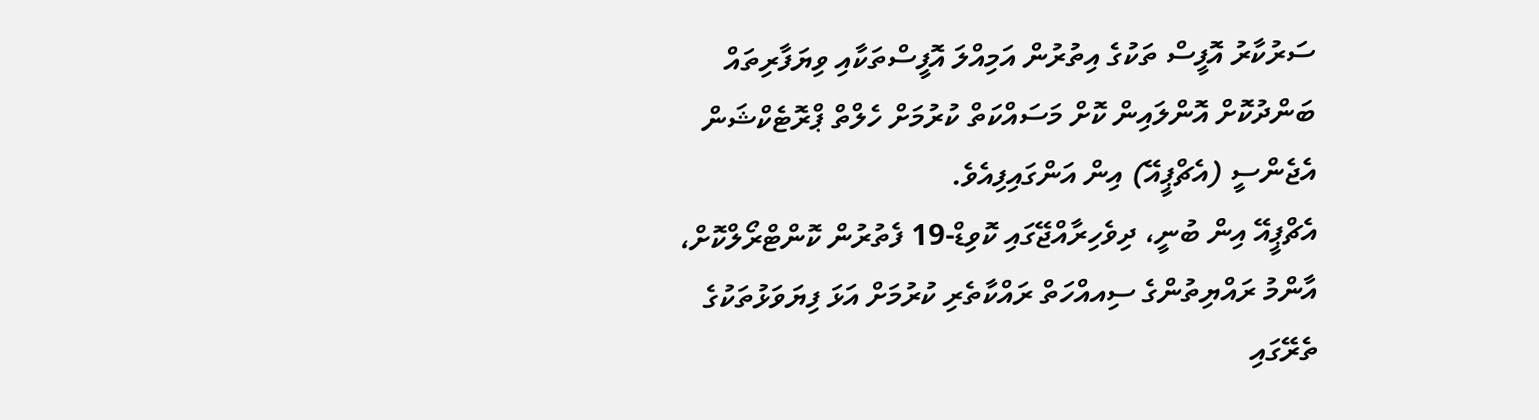ސަރުކާރު އޮފީސް ތަކުގެ އިތުރުން އަމިއްލަ އޮފީސްތަކާއި ވިޔަފާރިތައް ބަންދުކޮށް އޮންލައިން ކޮށް މަސައްކަތް ކުރުމަށް ހެލްތް ޕްރޮޓެކްޝަން އެޖެންސީ (އެޗްޕީއޭ) އިން އަންގައިފިއެވެ.
އެޗްޕީއޭ އިން ބުނީ، ދިވެހިރާއްޖޭގައި ކޮވިޑް-19 ފެތުރުން ކޮންޓްރޯލްކޮށް، އާންމު ރައްޔިތުންގެ ސިއއްހަތް ރައްކާތެރި ކުރުމަށް އަޅަ ފިޔަވަޅުތަކުގެ ތެރޭގައި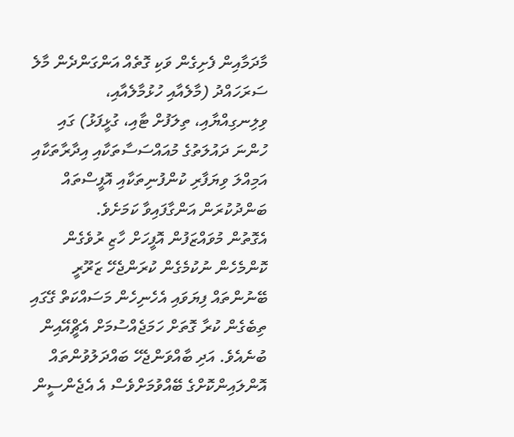މާދަމާއިން ފެށިގެން ވަކި ގޮތެއް އަންގަންދެން މާލެ ސަރަހައްދު (މާލެއާއި ހުޅުމާލެއާއި، ވިލިނގިއްޔާއި، ތިލަފުށް ޓާއި، ގުޅީފަޅު) ގައި ހުންނަ ދައުލަތުގެ މުއައްސަސާތަކާއި އިދާރާތަކާއި އަމިއްލަ ވިޔަފާރި ކުންފުނިތަކާއި އޮފީސްތައް ބަންދުކުރަން އަންގާފައިވާ ކަމަށެވެ.
އެގޮތުން މުވައްޒަފުން އޮފީހަށް ހާޒި ރުވެގެން ކޮންމެހެން ނުކުމެގެން ކުރަންޖެހޭ ޒަރޫރީ ބޭނުންތައް ފިޔަވައި އެހެނިހެން މަސައްކަތް ގޭގައި ތިބެގެން ކުރާ ގޮތަށް ހަމަޖެއްސުމަށް އެޗްީއޭއިން ބުނެއެވެ. އަދި ބާއްވަންޖެހޭ ބައްދަލުވުންތައް އޮންލައިންކޮށްގެ ބޭއްވުމަށްވެސް އެ އެޖެންސީން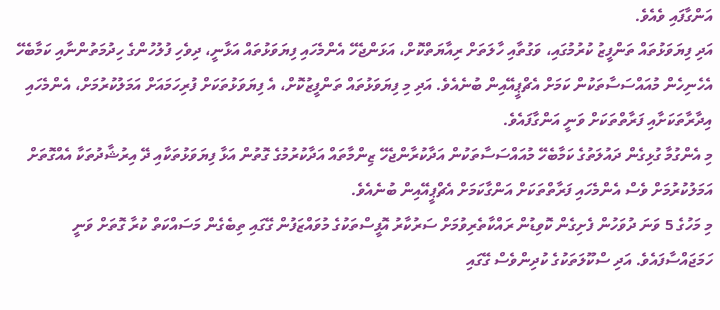އަންގާފައި ވެއެވެ.
އަދި ފިޔަވަޅުތައް ތަންފީޒު ކުރުމުގައި، ވަގުތާއި ހާލަތަށް ރިއާޔަތްކޮށް، އަޅަންޖެހޭ އެންމެހައި ފިޔަވަޅުތައް އަޅާނީ، ދިވެހި ފުލުހުންގެ ހިދުމަތުންނާއި ކަމާބެހޭ އެހެނިހެން މުއައްސަސާތަކުން ކަމަށް އެޗްޕީއޭއިން ބުނެއެވެ. އަދި މި ފިޔަވަޅުތައް ތަންފީޒުކޮށް، އެ ފިޔަވަޅުތަކަށް ފުރިހަމައަށް އަމަލުކުރުމަށް، އެންމެހައި އިދާރާތަކަށާއި ފަރާތްތަކަށް ވަނީ އަންގާފައެވެ.
މި އެންގުމާ ގުޅިގެން ދައުލަތުގެ ކަމާބެހޭ މުއައްސަސާތަކުން އަދާކުރާންޖެހޭ ޒިންމާތައް އަދާކުރުމުގެ ގޮތުން އަޅާ ފިޔަވަޅުތަކާއި ދޭ އިރުޝާދުތަކާ އެއްގޮތަށް އަމަލުކުރުމަށް ވެސް އެންމެހައި ފަރާތްތަކަށް އަންގާކަމަށް އެޗްޕީއޭއިން ބުނެއެވެ.
މި މަހުގެ 5 ވަނަ ދުވަހުން ފެށިގެން ކޮވިޑުން ރައްކާތެރިވުމަށް ސަރުކާރު އޮފީސްތަކުގެ މުވައްޒަފުން ގޭގައި ތިބެގެން މަސައްކަތް ކުރާ ގޮތަށް ވަނީ ހަމަޖައްސާފައެވެ. އަދި ސްކޫލަތަކުގެ ކުދިންވެސް ގޭގައި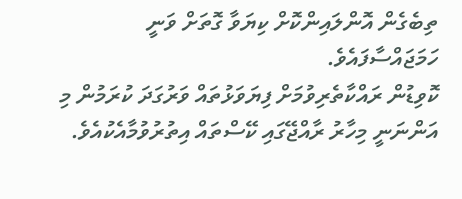ތިބެގެން އޮންލައިންކޮށް ކިޔަވާ ގޮތަށް ވަނީ ހަމަޖައްސާފައެވެ.
ކޮވިޑުން ރައްކާތެރިވުމަށް ފިޔަވަޅުތައް ވަރުގަދަ ކުރަމުން މި އަންނަނީ މިހާރު ރާއްޖޭގައި ކޭސްތައް އިތުރުވުމާއެކުއެވެ.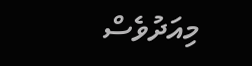މިއަދުވެސް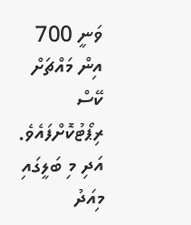ވަނީ 700 އިން މައްޗަށް ކޭސް ރިޕޯޓުކޮށްފައެވެ. އަދި މި ބަލީގައި މިއަދު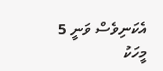އެކަނިވެސް ވަނީ 5 މީހަކު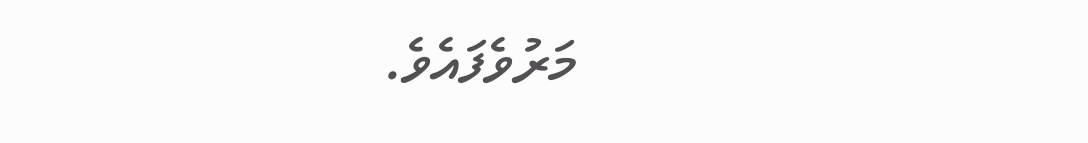މަރުވެފައެވެ.